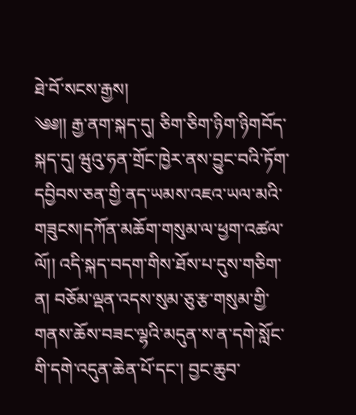ཐེ་བོ་སངས་རྒྱས།
༄༅།། རྒྱ་ནག་སྐད་དུ། ཅིག་ཅིག་ཉིག་ཉིགབོད་སྐད་དུ། ཝུའུ་ཧན་གྲོང་ཁྱེར་ནས་བྱུང་བའི་ཏོག་དབྱིབས་ཅན་གྱི་ནད་ཡམས་འཇའ་ཡལ་མའི་གཟུངས།དཀོན་མཆོག་གསུམ་ལ་ཕྱག་འཚལ་ལོ།། འདི་སྐད་བདག་གིས་ཐོས་པ་དུས་གཅིག་ན། བཅོམ་ལྡན་འདས་སུམ་ཅུ་རྩ་གསུམ་གྱི་གནས་ཆོས་བཟང་ལྷའི་མདུན་ས་ན་དགེ་སློང་གི་དགེ་འདུན་ཆེན་པོ་དང་། བྱང་ཆུབ་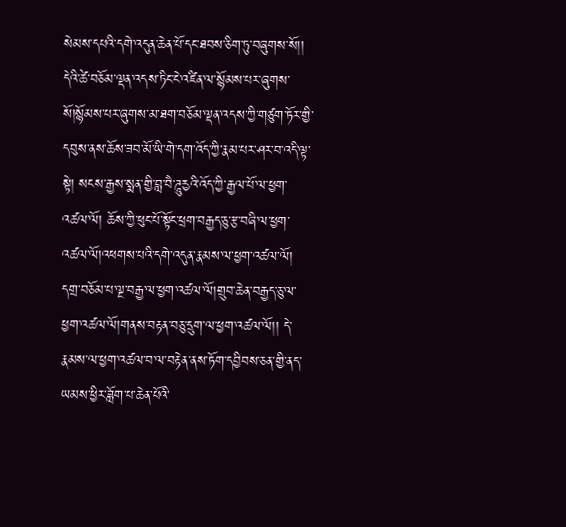སེམས་དཔའི་དགེ་འདུན་ཆེན་པོ་དང་ཐབས་ཅིག་ཏུ་བཞུགས་སོ།། དེའི་ཚེ་བཅོམ་ལྡན་འདས་ཏིང་ངེ་འཛིན་ལ་སྙོམས་པར་ཞུགས་སོ།སྙོམས་པར་ཞུགས་མ་ཐག་བཅོམ་ལྡན་འདས་ཀྱི་གཙུག་ཏོར་གྱི་དབུས་ནས་ཆོས་ཟབ་མོ་ཡི་གེ་དག་འོད་ཀྱི་རྣམ་པར་ཤར་བ་འདི་ལྟ་སྟེ། སངས་རྒྱས་སྨན་གྱི་བླ་བཻ་ཌཱུརྱའི་འོད་ཀྱི་རྒྱལ་པོ་ལ་ཕྱག་འཚལ་ལོ། ཆོས་ཀྱི་ཕུང་པོ་སྟོང་ཕྲག་བརྒྱད་ཅུ་རྩ་བཞི་ལ་ཕྱག་འཚལ་ལོ།འཕགས་པའི་དགེ་འདུན་རྣམས་ལ་ཕྱག་འཚལ་ལོ། དགྲ་བཅོམ་པ་ལྔ་བརྒྱ་ལ་ཕྱག་འཚལ་ལོ།གྲུབ་ཆེན་བརྒྱད་ཅུ་ལ་ཕྱག་འཚལ་ལོ།གནས་བརྟན་བཅུ་དྲུག་ལ་ཕྱག་འཚལ་ལོ།། དེ་རྣམས་ལ་ཕྱག་འཚལ་བ་ལ་བརྟེན་ནས་ཏོག་དབྱིབས་ཅན་གྱི་ནད་ཡམས་ཕྱིར་ཟློག་པ་ཆེན་པོའི་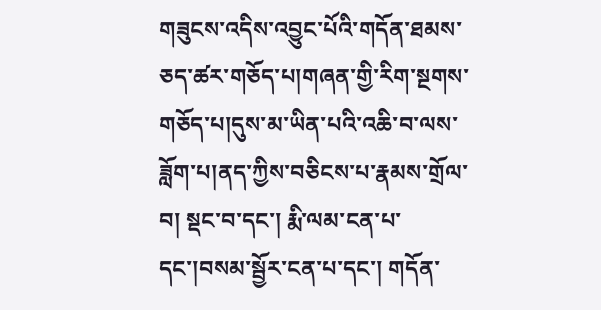གཟུངས་འདིས་འབྱུང་པོའི་གདོན་ཐམས་ཅད་ཚར་གཅོད་པ།གཞན་གྱི་རིག་སྔགས་གཅོད་པ།དུས་མ་ཡིན་པའི་འཆི་བ་ལས་ཟློག་པ།ནད་ཀྱིས་བཅིངས་པ་རྣམས་གྲོལ་བ། སྡང་བ་དང་། རྨི་ལམ་ངན་པ་དང་།བསམ་སྦྱོར་ངན་པ་དང་། གདོན་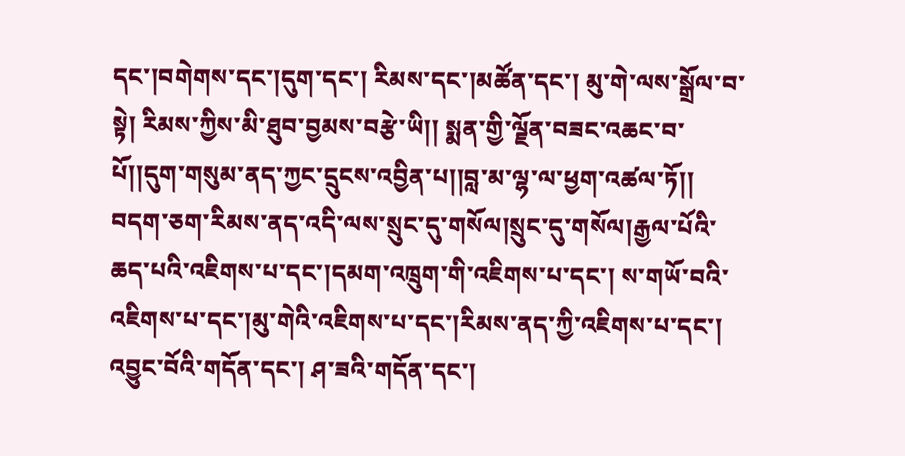དང་།བགེགས་དང་།དུག་དང་། རིམས་དང་།མཚོན་དང་། མུ་གེ་ལས་སྒྲོལ་བ་སྟེ། རིམས་ཀྱིས་མི་ཐུབ་བྱམས་བརྩེ་ཡི།། སྨན་གྱི་ལྗོན་བཟང་འཆང་བ་པོ།།དུག་གསུམ་ནད་ཀྱང་དྲུངས་འབྱིན་པ།།བླ་མ་ལྷ་ལ་ཕྱག་འཚལ་ཏོ།། བདག་ཅག་རིམས་ནད་འདི་ལས་སྲུང་དུ་གསོལ།སྲུང་དུ་གསོལ།རྒྱལ་པོའི་ཆད་པའི་འཇིགས་པ་དང་།དམག་འཁྲུག་གི་འཇིགས་པ་དང་། ས་གཡོ་བའི་འཇིགས་པ་དང་།མུ་གེའི་འཇིགས་པ་དང་།རིམས་ནད་ཀྱི་འཇིགས་པ་དང་། འབྱུང་བོའི་གདོན་དང་། ཤ་ཟའི་གདོན་དང་།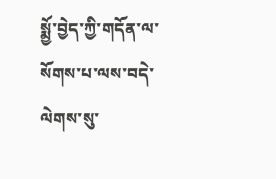སྨྱོ་བྱེད་ཀྱི་གདོན་ལ་སོགས་པ་ལས་བདེ་ལེགས་སུ་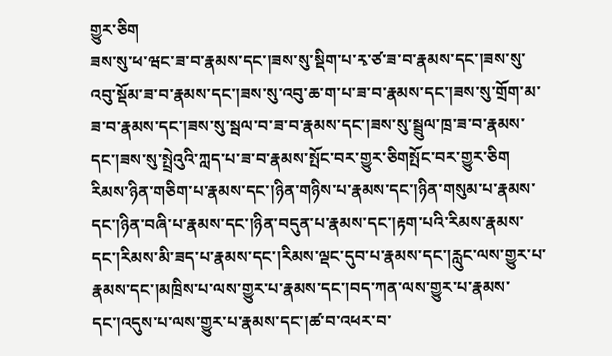གྱུར་ཅིག
ཟས་སུ་ཕ་ཝང་ཟ་བ་རྣམས་དང་།ཟས་སུ་སྡིག་པ་རྭ་ཙ་ཟ་བ་རྣམས་དང་།ཟས་སུ་འབུ་སྡོམ་ཟ་བ་རྣམས་དང་།ཟས་སུ་འབུ་ཆ་ག་པ་ཟ་བ་རྣམས་དང་།ཟས་སུ་གྲོག་མ་ཟ་བ་རྣམས་དང་།ཟས་སུ་སྦལ་བ་ཟ་བ་རྣམས་དང་།ཟས་སུ་སྦྲུལ་ཁྲ་ཟ་བ་རྣམས་དང་།ཟས་སུ་སྤྲེའུའི་ཀླད་པ་ཟ་བ་རྣམས་སྤོང་བར་གྱུར་ཅིགསྤོང་བར་གྱུར་ཅིག
རིམས་ཉིན་གཅིག་པ་རྣམས་དང་།ཉིན་གཉིས་པ་རྣམས་དང་།ཉིན་གསུམ་པ་རྣམས་དང་།ཉིན་བཞི་པ་རྣམས་དང་།ཉིན་བདུན་པ་རྣམས་དང་།རྟག་པའི་རིམས་རྣམས་དང་།རིམས་མི་ཟད་པ་རྣམས་དང་།རིམས་ལྡང་དུབ་པ་རྣམས་དང་།རླུང་ལས་གྱུར་པ་རྣམས་དང་།མཁྲིས་པ་ལས་གྱུར་པ་རྣམས་དང་།བད་ཀན་ལས་གྱུར་པ་རྣམས་དང་།འདུས་པ་ལས་གྱུར་པ་རྣམས་དང་།ཚ་བ་འཕར་བ་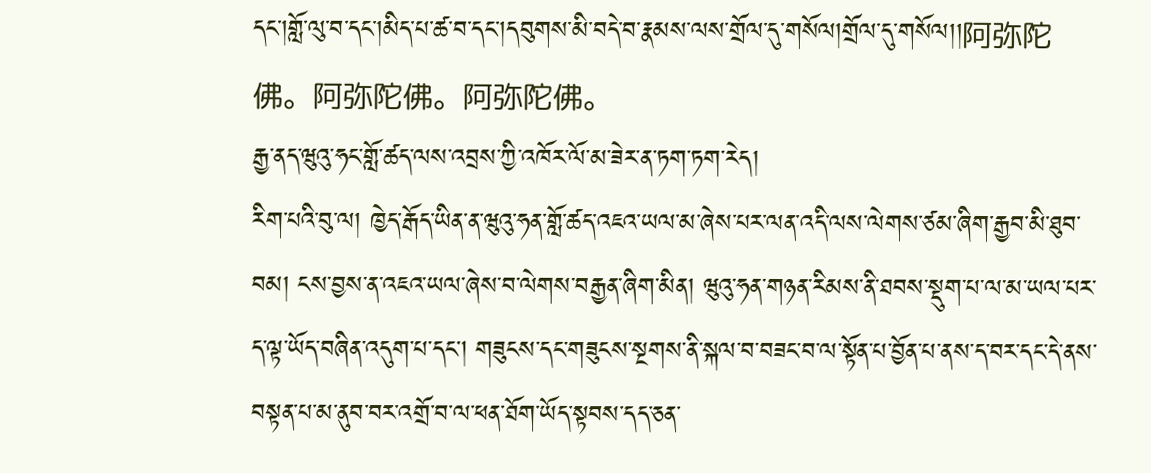དང་།གློ་ལུ་བ་དང་།མིད་པ་ཚ་བ་དང་།དབུགས་མི་བདེ་བ་རྣམས་ལས་གྲོལ་དུ་གསོལ།གྲོལ་དུ་གསོལ།།阿弥陀佛。阿弥陀佛。阿弥陀佛。
རྒྱ་ནད་ཝུའུ་ཧང་གློ་ཚད་ལས་འབྲས་ཀྱི་འཁོར་ལོ་མ་ཟེར་ན་ཏག་ཏག་རེད།
རིག་པའི་བུ་ལ། ཁྱེད་རྒོད་ཡིན་ན་ཝུའུ་ཧན་གློ་ཚད་འཇའ་ཡལ་མ་ཞེས་པར་ལན་འདི་ལས་ལེགས་ཙམ་ཞིག་རྒྱབ་མི་ཐུབ་བམ། ངས་བྱས་ན་འཇའ་ཡལ་ཞེས་བ་ལེགས་བརྒྱན་ཞིག་མིན། ཝུའུ་ཧན་གཉན་རིམས་ནི་ཐབས་སྡུག་པ་ལ་མ་ཡལ་པར་ད་ལྟ་ཡོད་བཞིན་འདུག་པ་དང། གཟུངས་དང་གཟུངས་སྔགས་ནི་སྐལ་བ་བཟང་བ་ལ་སྟོན་པ་བྱོན་པ་ནས་ད་བར་དང་དེ་ནས་བསྟན་པ་མ་ནུབ་བར་འགྲོ་བ་ལ་ཕན་ཐོག་ཡོད་སྟབས་དད་ཅན་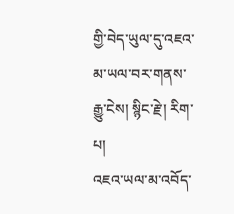གྱི་བེད་ཡུལ་དུ་འཇའ་མ་ཡལ་བར་གནས་རྒྱུ་ངེས། སྙིང་རྗེ་། རིག་པ།
འཇའ་ཡལ་མ་འབོད་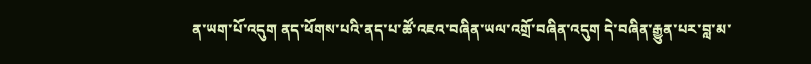ན་ཡག་པོ་འདུག ནད་ཕོགས་པའི་ནད་པ་ཚོ་འཇའ་བཞིན་ཡལ་འགྲོ་བཞིན་འདུག དེ་བཞིན་རྒྱུན་པར་བླ་མ་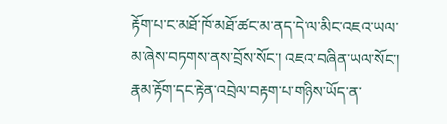རྟོག་པ་ང་མཐོ་ཁོ་མཐོ་ཚང་མ་ནད་དེ་ལ་མིང་འཇའ་ཡལ་མ་ཞེས་བཏགས་ནས་བྲོས་སོང་། འཇའ་བཞིན་ཡལ་སོང་།
རྣམ་རྟོག་དང་རྟེན་འབྲེལ་བརྟག་པ་གཉིས་ཡོད་ན་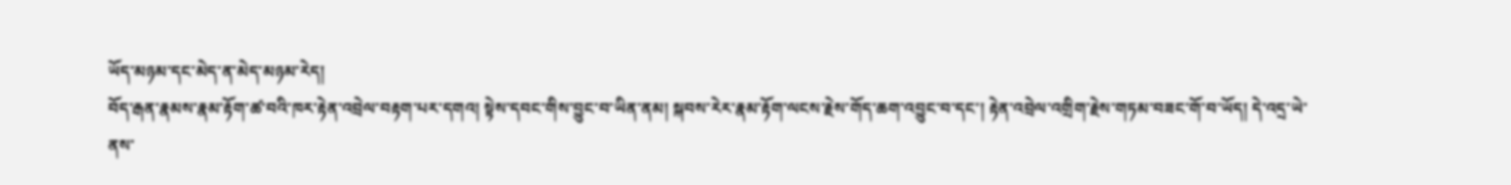ཡོད་མཉམ་དང་མེད་ན་མེད་མཉམ་རེད།
བོད་རྒན་རྣམས་རྣམ་རྟོག་ཚ་བའི་ཁར་རྟེན་འབྲེལ་བརྟག་པར་དགའ། སྟེས་དབང་གིས་བྱུང་བ་ཡིན་ནམ། སྐབས་རེར་རྣམ་རྟོག་ལངས་རྗེས་གོད་ཆག་འབྱུང་བ་དང་། རྟེན་འབྲེལ་འགྲིག་རྗེས་གཏམ་བཟང་གོ་བ་ཡོད། དེ་འདྲ་ཡེ་ནས་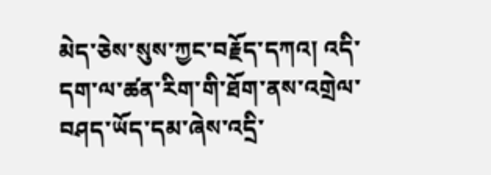མེད་ཅེས་སུས་ཀྱང་བརྗོད་དཀའ། འདི་དག་ལ་ཚན་རིག་གི་ཐོག་ནས་འགྲེལ་བཤད་ཡོད་དམ་ཞེས་འདྲི་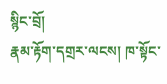སྙིང་བྲོ།
རྣམ་རྟོག་དགྲར་ལངས། ཁ་སྟོང་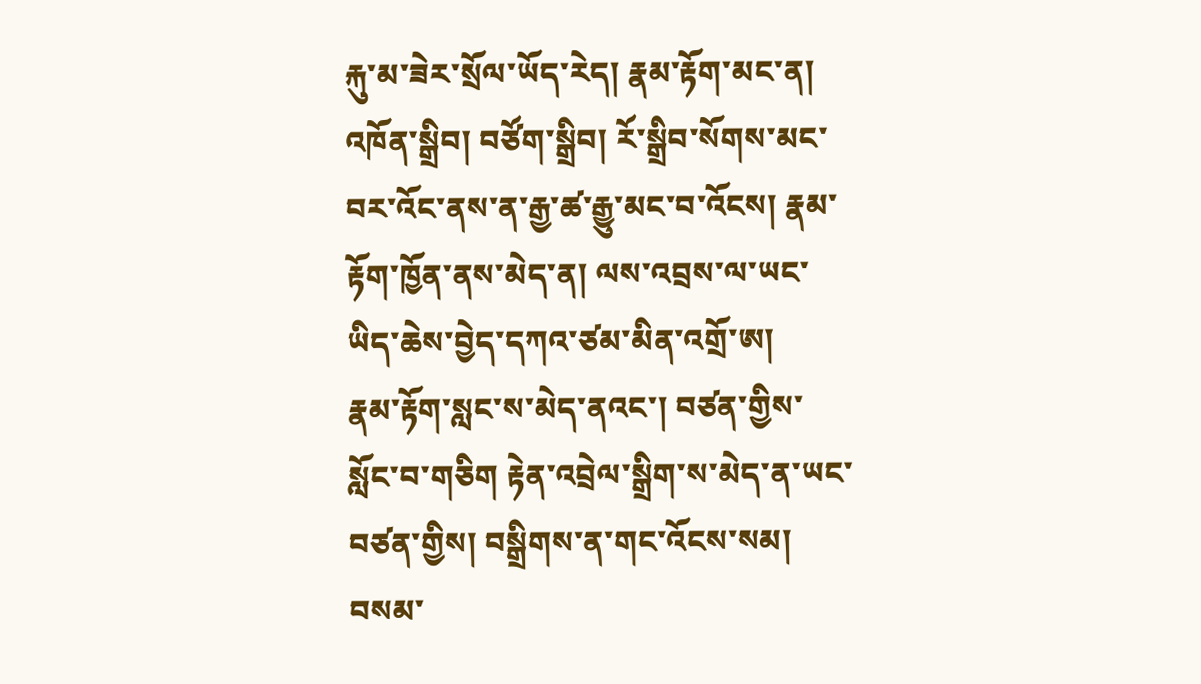རྐུ་མ་ཟེར་སྲོལ་ཡོད་རེད། རྣམ་རྟོག་མང་ན། འཁོན་སྒྲིབ། བཙོག་སྒྲིབ། རོ་སྒྲིབ་སོགས་མང་བར་འོང་ནས་ན་རྒྱ་ཚ་རྒྱུ་མང་བ་འོངས། རྣམ་རྟོག་ཁྱོན་ནས་མེད་ན། ལས་འབྲས་ལ་ཡང་ཡིད་ཆེས་བྱེད་དཀའ་ཙམ་མིན་འགྲོ་ཨ།
རྣམ་རྟོག་སླང་ས་མེད་ནའང་། བཙན་གྱིས་སློང་བ་གཅིག རྟེན་འབྲེལ་སྒྲིག་ས་མེད་ན་ཡང་བཙན་གྱིས། བསྒྲིགས་ན་གང་འོངས་སམ། བསམ་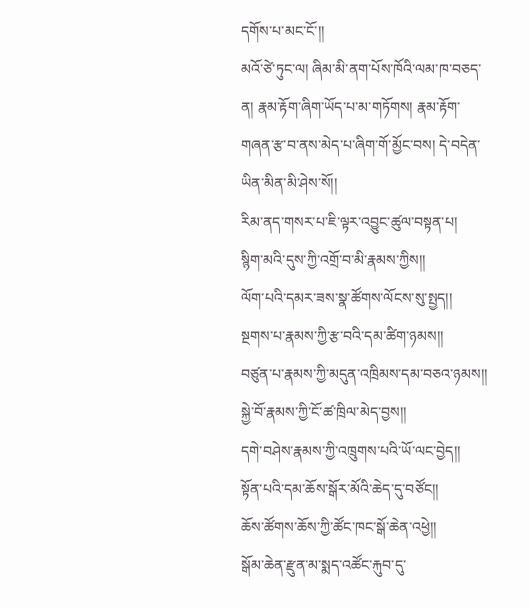དགོས་པ་མང་ངོ་།།
མའོ་ཙེ་ཏུང་ལ། ཞིམ་མི་ནག་པོས་ཁོའི་ལམ་ཁ་བཅད་ན། རྣམ་རྟོག་ཞིག་ཡོད་པ་མ་གཏོགས། རྣམ་རྟོག་གཞན་རྩ་བ་ནས་མེད་པ་ཞིག་གོ་མྱོང་བས། དེ་བདེན་ཡིན་མིན་མི་ཤེས་སོ།།
རིམ་ནད་གསར་པ་ཇི་ལྟར་འབྱུང་ཚུལ་བསྟན་པ།
སྙིག་མའི་དུས་ཀྱི་འགྲོ་བ་མི་རྣམས་ཀྱིས།།
ལོག་པའི་དམར་ཟས་སྣ་ཚོགས་ལོངས་སུ་སྤྱད།།
སྔགས་པ་རྣམས་ཀྱི་རྩ་བའི་དམ་ཚིག་ཉམས།།
བཙུན་པ་རྣམས་ཀྱི་མདུན་འཁྲིམས་དམ་བཅའ་ཉམས།།
སྐྱེ་བོ་རྣམས་ཀྱི་ངོ་ཚ་ཁྲིལ་མེད་བྱས།།
དགེ་བཤེས་རྣམས་ཀྱི་འཁྲུགས་པའི་ཡོ་ལང་བྱེད།།
སྟོན་པའི་དམ་ཆོས་སྒོར་མོའི་ཆེད་དུ་བཙོང།།
ཆོས་ཚོགས་ཆོས་ཀྱི་ཚོང་ཁང་སྒོ་ཆེན་འཕྱེ།།
སྒོམ་ཆེན་རྫུན་མ་སྨད་འཚོང་རྐུབ་དུ་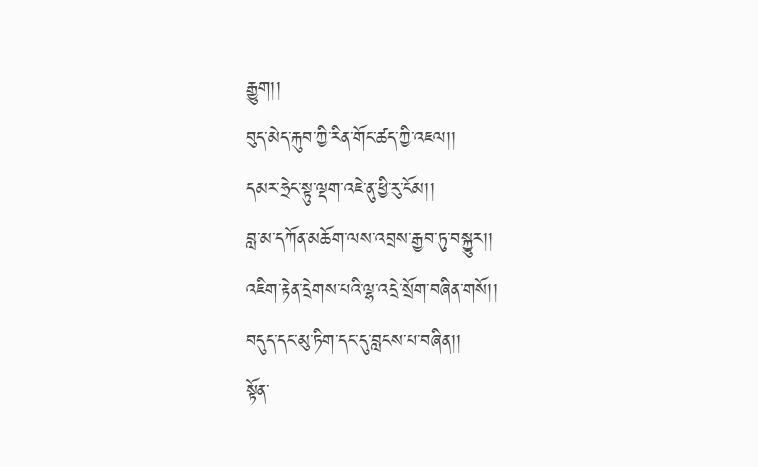རྒྱུག།།
བུད་མེད་རྐུབ་ཀྱི་རིན་གོང་ཚད་ཀྱི་འཇལ།།
དམར་ཧྲེང་སྟུ་ལྡག་འཇེ་ནུ་ཕྱི་རུ་ངོམ།།
བླ་མ་དཀོན་མཆོག་ལས་འབྲས་རྒྱབ་ཏུ་བསྐྱུར།།
འཇིག་རྟེན་དྲེགས་པའི་ལྷ་འདྲེ་སྲོག་བཞིན་གསོ།།
བདུད་དང་མུ་ཏིག་དང་དུ་བླངས་པ་བཞིན།།
སྟོན་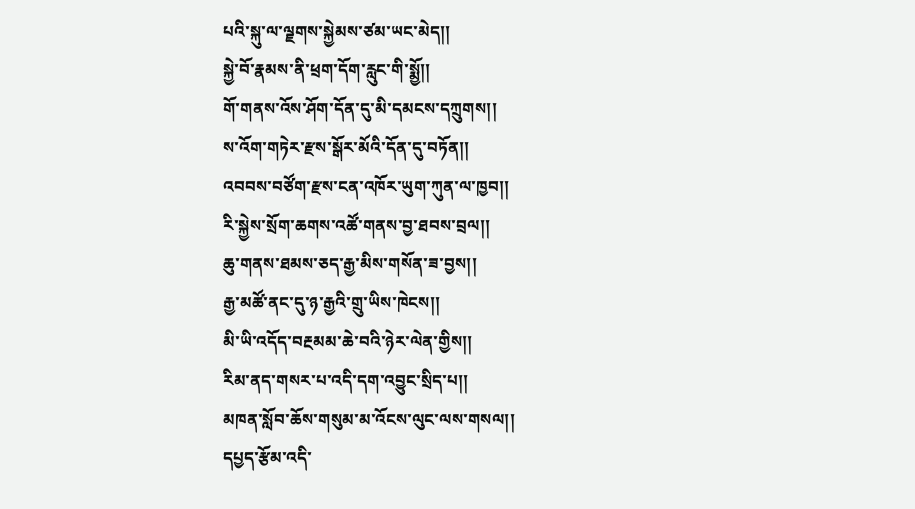པའི་སྐུ་ལ་ལྗགས་སྐྱེམས་ཙམ་ཡང་མེད།།
སྐྱེ་བོ་རྣམས་ནི་ཕྲག་དོག་རླུང་གི་སྨྱོ།།
གོ་གནས་འོས་ཤོག་དོན་དུ་མི་དམངས་དཀྲུགས།།
ས་འོག་གཏེར་རྫས་སྒོར་མོའི་དོན་དུ་བཏོན།།
འབབས་བཙོག་རྫས་ངན་འཁོར་ཡུག་ཀུན་ལ་ཁྱབ།།
རི་སྐྱེས་སྲོག་ཆགས་འཚོ་གནས་བྱ་ཐབས་བྲལ།།
ཆུ་གནས་ཐམས་ཅད་རྒྱ་མིས་གསོན་ཟ་བྱས།།
རྒྱ་མཚོ་ནང་དུ་ཉ་རྒྱའི་གྲུ་ཡིས་ཁེངས།།
མི་ཡི་འདོད་བརྔམམ་ཆེ་བའི་ཉེར་ལེན་གྱིས།།
རིམ་ནད་གསར་པ་འདི་དག་འབྱུང་སྲིད་པ།།
མཁན་སློབ་ཆོས་གསུམ་མ་འོངས་ལུང་ལས་གསལ།།
དཔྱད་རྩོམ་འདི་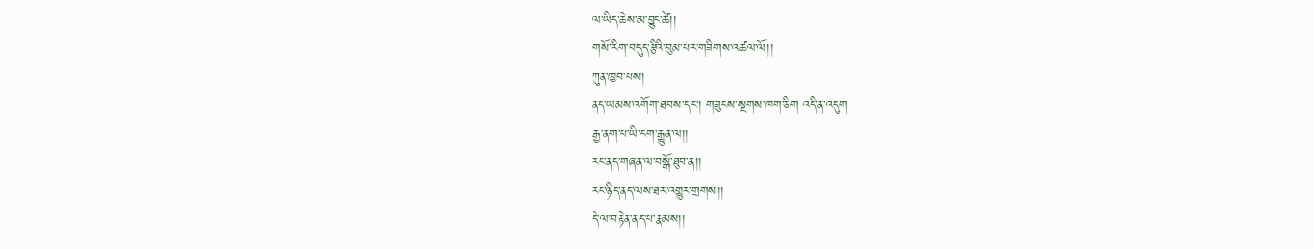ལ་ཡིད་ཆེས་མ་བྱུང་ཚེ།།
གསོ་རིག་བདུད་རྩིའི་བུམ་པར་གཟིགས་འཚལ་ལོ།།
ཀུན་ཁྱབ་པས།
ནད་ཡམས་འགོག་ཐབས་དང་། གཟུངས་སྔགས་ཁག་ཅིག འདི་ན་འདུག
རྒྱ་ནག་པ་ཡི་ངག་རྒྱུན་ལ།།
རང་ནད་གཞན་ལ་བསྒོ་ཐུབ་ན།།
རང་ཉིད་ནད་ལས་ཐར་འགྱུར་གྲགས།།
དེ་ལ་བརྟེན་ནད་པ་རྣམས།།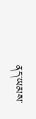ནད་ཡམས་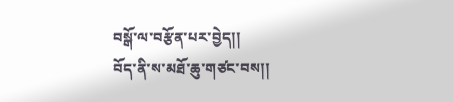བསྒོ་ལ་བརྩོན་པར་བྱེད།།
བོད་ནི་ས་མཐོ་ཆུ་གཙང་བས།།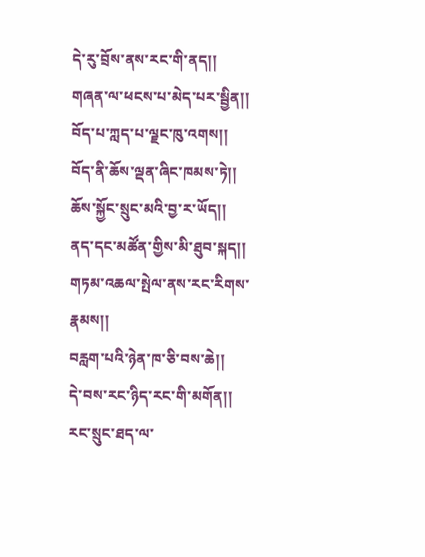དེ་རུ་བྲོས་ནས་རང་གི་ནད།།
གཞན་ལ་ཕངས་པ་མེད་པར་སྦྱིན།།
བོད་པ་ཀླད་པ་ལྗང་ཁུ་འགས།།
བོད་ནི་ཆོས་ལྡན་ཞིང་ཁམས་ཏེ།།
ཆོས་སྐྱོང་སྲུང་མའི་བྱ་ར་ཡོད།།
ནད་དང་མཚོན་གྱིས་མི་ཐུབ་སྐད།།
གཏམ་འཆལ་སྤེལ་ནས་རང་རིགས་རྣམས།།
བརླག་པའི་ཉེན་ཁ་ཅི་བས་ཆེ།།
དེ་བས་རང་ཉིད་རང་གི་མགོན།།
རང་སྲུང་ཐད་ལ་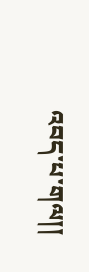འབད་པ་གལ།།